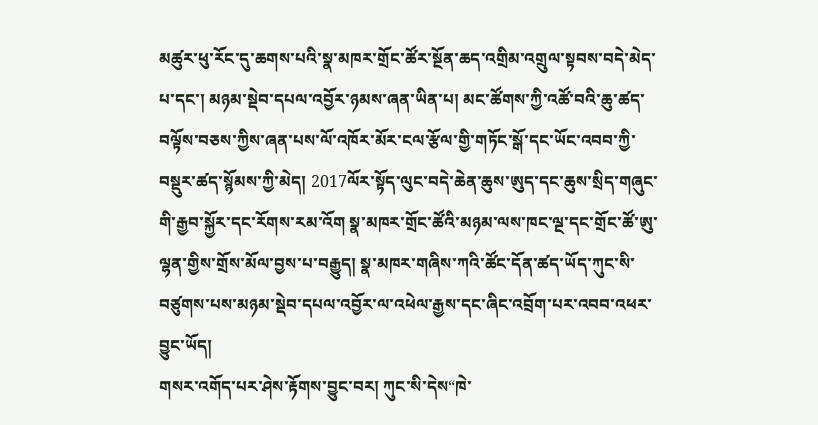མཚུར་ཕུ་རོང་དུ་ཆགས་པའི་སྣ་མཁར་གྲོང་ཚོར་སྔོན་ཆད་འགྲིམ་འགྲུལ་སྟབས་བདེ་མེད་པ་དང་། མཉམ་སྡེབ་དཔལ་འབྱོར་ཉམས་ཞན་ཡིན་པ། མང་ཚོགས་ཀྱི་འཚོ་བའི་ཆུ་ཚད་བལྟོས་བཅས་ཀྱིས་ཞན་པས་ལོ་འཁོར་མོར་ངལ་རྩོལ་གྱི་གཏོང་སྒོ་དང་ཡོང་འབབ་ཀྱི་བསྡུར་ཚད་སྙོམས་ཀྱི་མེད། 2017ལོར་སྟོད་ལུང་བདེ་ཆེན་ཆུས་ཨུད་དང་ཆུས་སྲིད་གཞུང་གི་རྒྱབ་སྐྱོར་དང་རོགས་རམ་འོག སྣ་མཁར་གྲོང་ཚོའི་མཉམ་ལས་ཁང་ལྔ་དང་གྲོང་ཚོ་ཨུ་ལྷན་གྱིས་གྲོས་མོལ་བྱས་པ་བརྒྱུད། སྣ་མཁར་གཞིས་ཀའི་ཚོང་དོན་ཚད་ཡོད་ཀུང་སི་བཙུགས་པས་མཉམ་སྡེབ་དཔལ་འབྱོར་ལ་འཕེལ་རྒྱས་དང་ཞིང་འབྲོག་པར་འབབ་འཕར་བྱུང་ཡོད།
གསར་འགོད་པར་ཤེས་རྟོགས་བྱུང་བར། ཀུང་སི་དེས“ཁེ་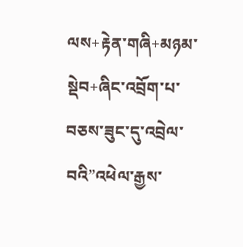ལས+རྟེན་གཞི+མཉམ་སྡེབ+ཞིང་འབྲོག་པ་བཅས་ཟུང་དུ་འབྲེལ་བའི”འཕེལ་རྒྱས་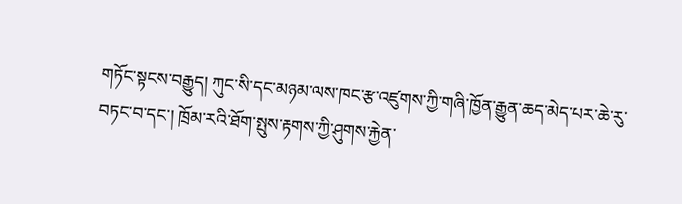གཏོང་སྟངས་བརྒྱུད། ཀུང་སི་དང་མཉམ་ལས་ཁང་རྩ་འཛུགས་ཀྱི་གཞི་ཁྱོན་རྒྱུན་ཆད་མེད་པར་ཆེ་རུ་བཏང་བ་དང་། ཁྲོམ་རའི་ཐོག་སྤུས་རྟགས་ཀྱི་ཤུགས་རྐྱེན་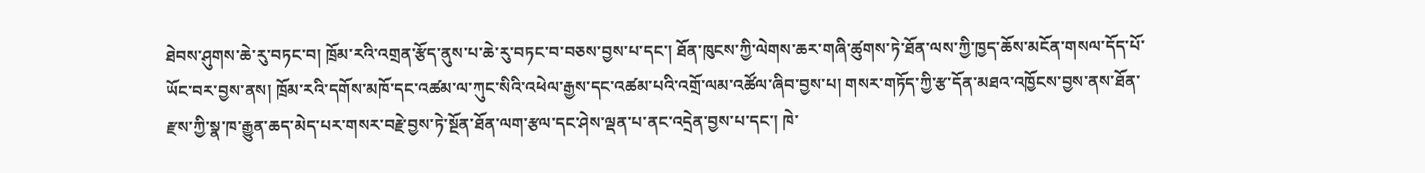ཐེབས་ཤུགས་ཆེ་རུ་བཏང་བ། ཁྲོམ་རའི་འགྲན་རྩོད་ནུས་པ་ཆེ་རུ་བཏང་བ་བཅས་བྱས་པ་དང་། ཐོན་ཁུངས་ཀྱི་ལེགས་ཆར་གཞི་ཚུགས་ཏེ་ཐོན་ལས་ཀྱི་ཁྱད་ཆོས་མངོན་གསལ་དོད་པོ་ཡོང་བར་བྱས་ནས། ཁྲོམ་རའི་དགོས་མཁོ་དང་འཚམ་ལ་ཀུང་སིའི་འཕེལ་རྒྱས་དང་འཚམ་པའི་འགྲོ་ལམ་འཚོལ་ཞིབ་བྱས་པ། གསར་གཏོད་ཀྱི་རྩ་དོན་མཐའ་འཁྱོངས་བྱས་ནས་ཐོན་རྫས་ཀྱི་སྣ་ཁ་རྒྱུན་ཆད་མེད་པར་གསར་བརྗེ་བྱས་ཏེ་སྔོན་ཐོན་ལག་རྩལ་དང་ཤེས་ལྡན་པ་ནང་འདྲེན་བྱས་པ་དང་། ཁེ་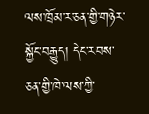ལས་ཁྲོམ་ར་ཅན་གྱི་གཉེར་སྐྱོང་བརྒྱུད། དེང་རབས་ཅན་གྱི་ཁེ་ལས་ཀྱི་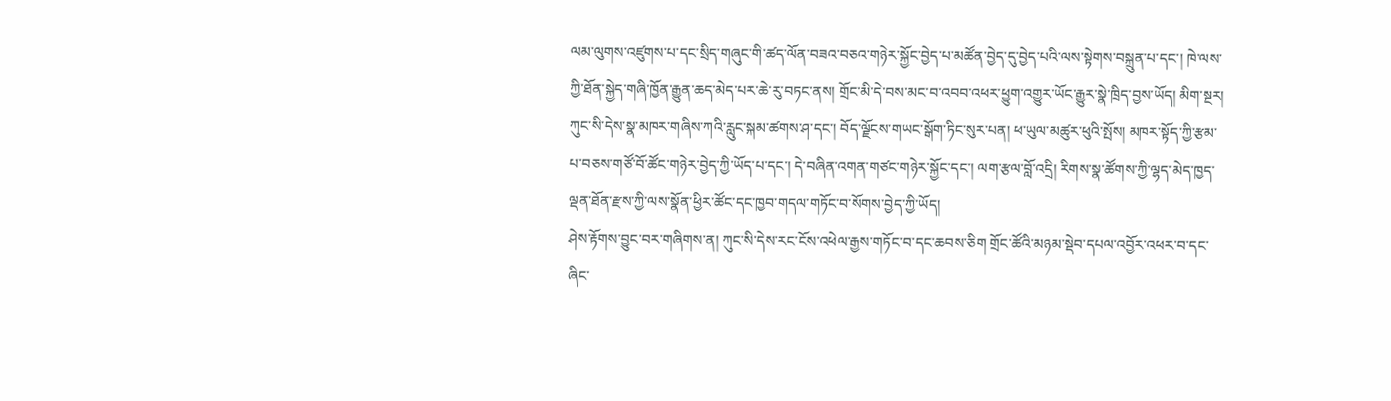ལམ་ལུགས་འཛུགས་པ་དང་སྲིད་གཞུང་གི་ཚད་ལོན་བཟའ་བཅའ་གཉེར་སྐྱོང་བྱེད་པ་མཚོན་བྱེད་དུ་བྱེད་པའི་ལས་སྟེགས་བསྐྲུན་པ་དང་། ཁེ་ལས་ཀྱི་ཐོན་སྐྱེད་གཞི་ཁྱོན་རྒྱུན་ཆད་མེད་པར་ཆེ་རུ་བཏང་ནས། གྲོང་མི་དེ་བས་མང་བ་འབབ་འཕར་ཕྱུག་འགྱུར་ཡོང་རྒྱུར་སྣེ་ཁྲིད་བྱས་ཡོད། མིག་སྔར། ཀུང་སི་དེས་སྣ་མཁར་གཞིས་ཀའི་རླུང་སྐམ་ཚགས་ཤ་དང་། བོད་ལྗོངས་གཡང་སྒོག་ཏིང་སུར་པན། ཕ་ཡུལ་མཚུར་ཕུའི་སྤོས། མཁར་སྟོད་ཀྱི་རྩམ་པ་བཅས་གཙོ་བོ་ཚོང་གཉེར་བྱེད་ཀྱི་ཡོད་པ་དང་། དེ་བཞིན་འགན་གཙང་གཉེར་སྐྱོང་དང་། ལག་རྩལ་བློ་འདྲི། རིགས་སྣ་ཚོགས་ཀྱི་ལྷད་མེད་ཁྱད་ལྡན་ཐོན་རྫས་ཀྱི་ལས་སྣོན་ཕྱིར་ཚོང་དང་ཁྱབ་གདལ་གཏོང་བ་སོགས་བྱེད་ཀྱི་ཡོད།
ཤེས་རྟོགས་བྱུང་བར་གཞིགས་ན། ཀུང་སི་དེས་རང་ངོས་འཕེལ་རྒྱས་གཏོང་བ་དང་ཆབས་ཅིག གྲོང་ཚོའི་མཉམ་སྡེབ་དཔལ་འབྱོར་འཕར་བ་དང་ཞིང་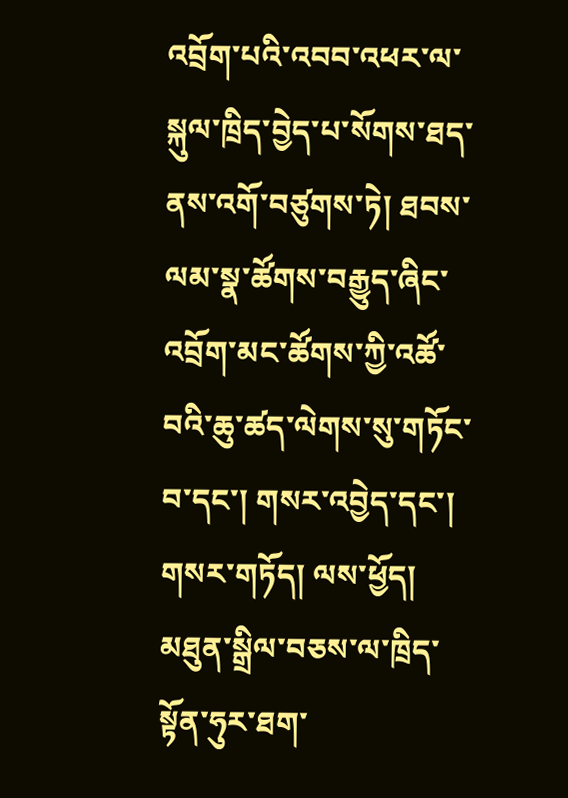འབྲོག་པའི་འབབ་འཕར་ལ་སྐུལ་ཁྲིད་བྱེད་པ་སོགས་ཐད་ནས་འགོ་བཙུགས་ཏེ། ཐབས་ལམ་སྣ་ཚོགས་བརྒྱུད་ཞིང་འབྲོག་མང་ཚོགས་ཀྱི་འཚོ་བའི་ཆུ་ཚད་ལེགས་སུ་གཏོང་བ་དང་། གསར་འབྱེད་དང་། གསར་གཏོད། ལས་ཕྱོད། མཐུན་སྒྲིལ་བཅས་ལ་ཁྲིད་སྟོན་ཧུར་ཐག་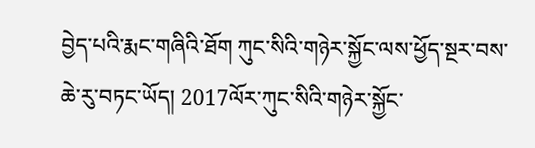བྱེད་པའི་རྨང་གཞིའི་ཐོག ཀུང་སིའི་གཉེར་སྐྱོང་ལས་ཕྱོད་སྔར་བས་ཆེ་རུ་བཏང་ཡོད། 2017ལོར་ཀུང་སིའི་གཉེར་སྐྱོང་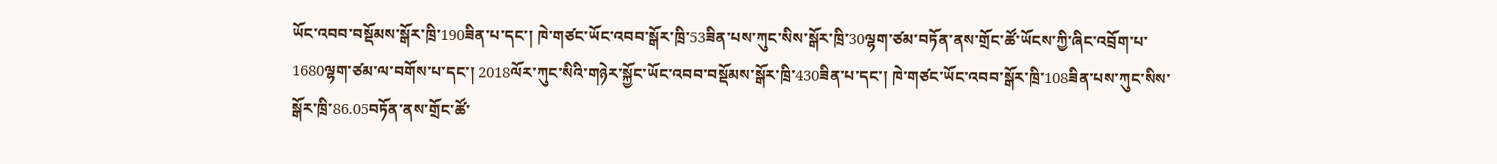ཡོང་འབབ་བསྡོམས་སྒོར་ཁྲི་190ཟིན་པ་དང་། ཁེ་གཙང་ཡོང་འབབ་སྒོར་ཁྲི་53ཟིན་པས་ཀུང་སིས་སྒོར་ཁྲི་30ལྷག་ཙམ་བཏོན་ནས་གྲོང་ཚོ་ཡོངས་ཀྱི་ཞིང་འབྲོག་པ་1680ལྷག་ཙམ་ལ་བགོས་པ་དང་། 2018ལོར་ཀུང་སིའི་གཉེར་སྐྱོང་ཡོང་འབབ་བསྡོམས་སྒོར་ཁྲི་430ཟིན་པ་དང་། ཁེ་གཙང་ཡོང་འབབ་སྒོར་ཁྲི་108ཟིན་པས་ཀུང་སིས་སྒོར་ཁྲི་86.05བཏོན་ནས་གྲོང་ཚོ་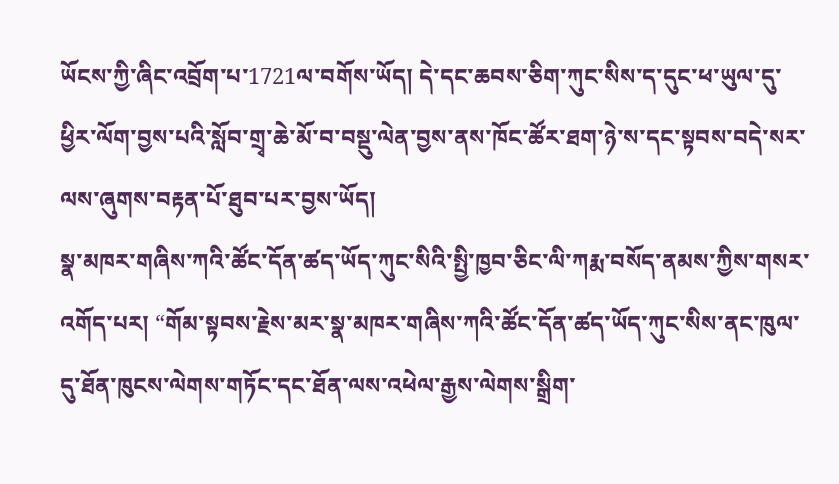ཡོངས་ཀྱི་ཞིང་འབྲོག་པ་1721ལ་བགོས་ཡོད། དེ་དང་ཆབས་ཅིག་ཀུང་སིས་ད་དུང་ཕ་ཡུལ་དུ་ཕྱིར་ལོག་བྱས་པའི་སློབ་གྲྭ་ཆེ་མོ་བ་བསྡུ་ལེན་བྱས་ནས་ཁོང་ཚོར་ཐག་ཉེ་ས་དང་སྟབས་བདེ་སར་ལས་ཞུགས་བརྟན་པོ་ཐུབ་པར་བྱས་ཡོད།
སྣ་མཁར་གཞིས་ཀའི་ཚོང་དོན་ཚད་ཡོད་ཀུང་སིའི་སྤྱི་ཁྱབ་ཅིང་ལི་ཀརྨ་བསོད་ནམས་ཀྱིས་གསར་འགོད་པར། “གོམ་སྟབས་རྗེས་མར་སྣ་མཁར་གཞིས་ཀའི་ཚོང་དོན་ཚད་ཡོད་ཀུང་སིས་ནང་ཁུལ་དུ་ཐོན་ཁུངས་ལེགས་གཏོང་དང་ཐོན་ལས་འཕེལ་རྒྱས་ལེགས་སྒྲིག་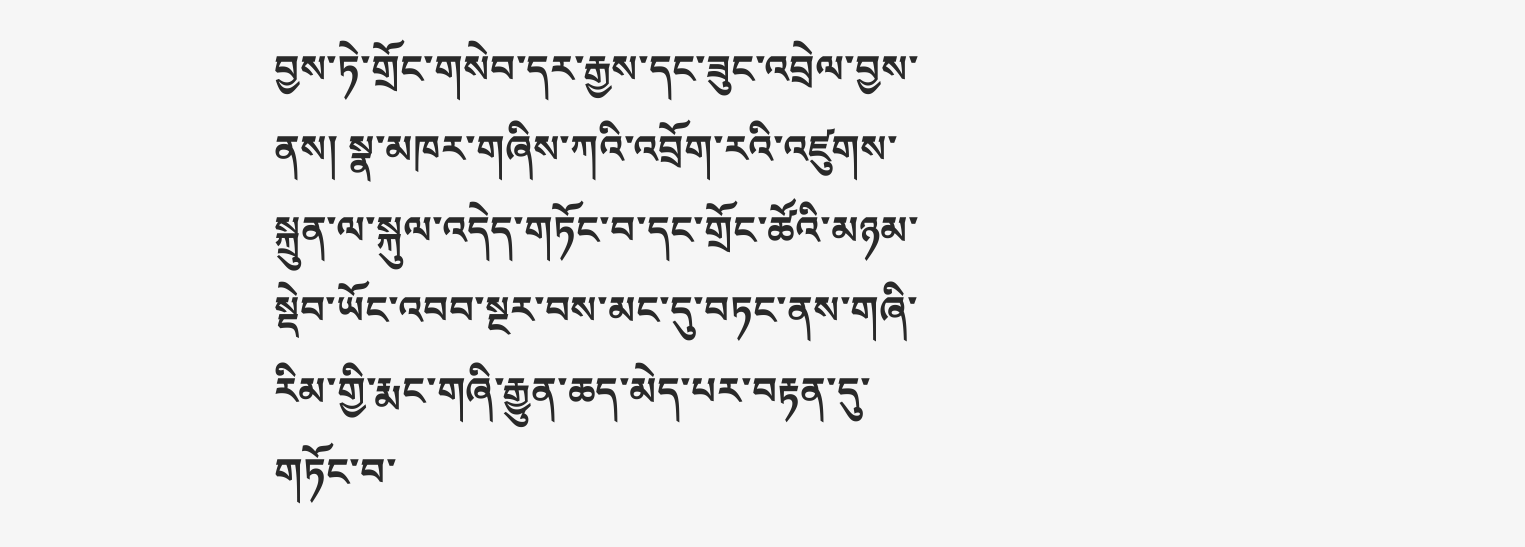བྱས་ཏེ་གྲོང་གསེབ་དར་རྒྱས་དང་ཟུང་འབྲེལ་བྱས་ནས། སྣ་མཁར་གཞིས་ཀའི་འབྲོག་རའི་འཛུགས་སྐྲུན་ལ་སྐུལ་འདེད་གཏོང་བ་དང་གྲོང་ཚོའི་མཉམ་སྡེབ་ཡོང་འབབ་སྔར་བས་མང་དུ་བཏང་ནས་གཞི་རིམ་གྱི་རྨང་གཞི་རྒྱུན་ཆད་མེད་པར་བརྟན་དུ་གཏོང་བ་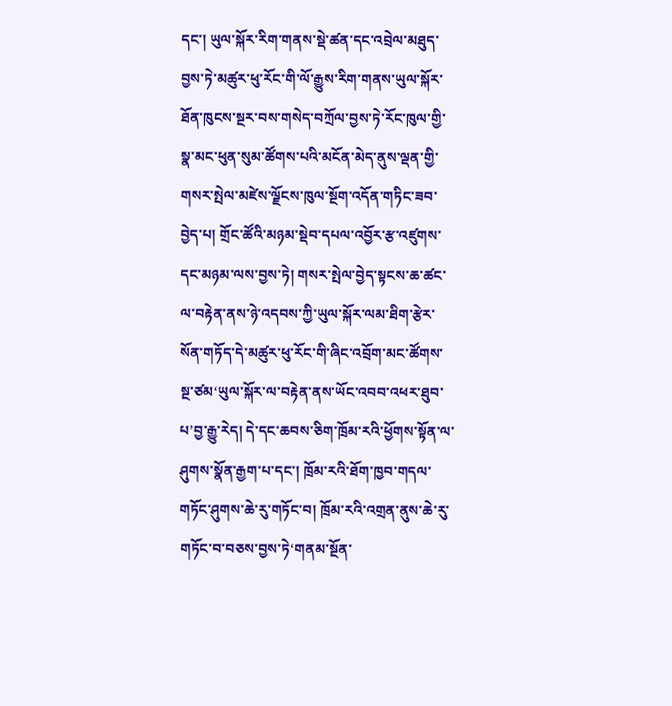དང་། ཡུལ་སྐོར་རིག་གནས་སྡེ་ཚན་དང་འབྲེལ་མཐུད་བྱས་ཏེ་མཚུར་ཕུ་རོང་གི་ལོ་རྒྱུས་རིག་གནས་ཡུལ་སྐོར་ཐོན་ཁུངས་སྔར་བས་གསེད་བཀྲོལ་བྱས་ཏེ་རོང་ཁུལ་གྱི་སྣ་མང་ཕུན་སུམ་ཚོགས་པའི་མངོན་མེད་ནུས་ལྡན་གྱི་གསར་སྤེལ་མཛེས་ལྗོངས་ཁུལ་སྔོག་འདོན་གཏིང་ཟབ་བྱེད་པ། གྲོང་ཚོའི་མཉམ་སྡེབ་དཔལ་འབྱོར་རྩ་འཛུགས་དང་མཉམ་ལས་བྱས་ཏེ། གསར་སྤེལ་བྱེད་སྟངས་ཆ་ཚང་ལ་བརྟེན་ནས་ཉེ་འདབས་ཀྱི་ཡུལ་སྐོར་ལམ་ཐིག་རྩེར་སོན་གཏོད་དེ་མཚུར་ཕུ་རོང་གི་ཞིང་འབྲོག་མང་ཚོགས་སྔ་ཙམ‘ཡུལ་སྐོར་ལ་བརྟེན་ནས་ཡོང་འབབ་འཕར་ཐུབ་པ’བྱ་རྒྱུ་རེད། དེ་དང་ཆབས་ཅིག་ཁྲོམ་རའི་ཕྱོགས་སྟོན་ལ་ཤུགས་སྣོན་རྒྱག་པ་དང་། ཁྲོམ་རའི་ཐོག་ཁྱབ་གདལ་གཏོང་ཤུགས་ཆེ་རུ་གཏོང་བ། ཁྲོམ་རའི་འགྲན་ནུས་ཆེ་རུ་གཏོང་བ་བཅས་བྱས་ཏེ‘གནམ་སྔོན་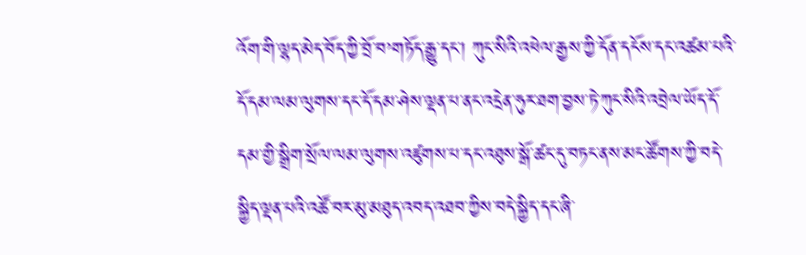འོག་གི་ལྷད་མེད་བོད་ཀྱི་བྲོ་བ’གཏོད་རྒྱུ་དང་། ཀུང་སིའི་འཕེལ་རྒྱས་ཀྱི་དོན་དངོས་དང་འཚམ་པའི་དོ་དམ་ལམ་ལུགས་དང་དོ་དམ་ཤེས་ལྡན་པ་ནང་འདྲེན་ཧུར་ཐག་བྱས་ཏེ་ཀུང་སིའི་འབྲེལ་ཡོད་དོ་དམ་གྱི་སྒྲིག་སྲོལ་ལམ་ལུགས་འཛུགས་པ་དང་འཐུས་སྒོ་ཚང་དུ་བཏང་ནས་མང་ཚོགས་ཀྱི་བདེ་སྐྱིད་ལྡན་པའི་འཚོ་བར་མུ་མཐུད་འབད་འཐབ་ཀྱིས་བདེ་སྐྱིད་དང་ཞི་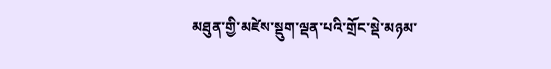མཐུན་གྱི་མཛེས་སྡུག་ལྡན་པའི་གྲོང་སྡེ་མཉམ་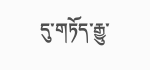དུ་གཏོད་རྒྱུ་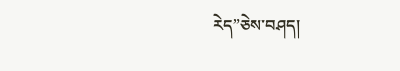རེད”ཅེས་བཤད།